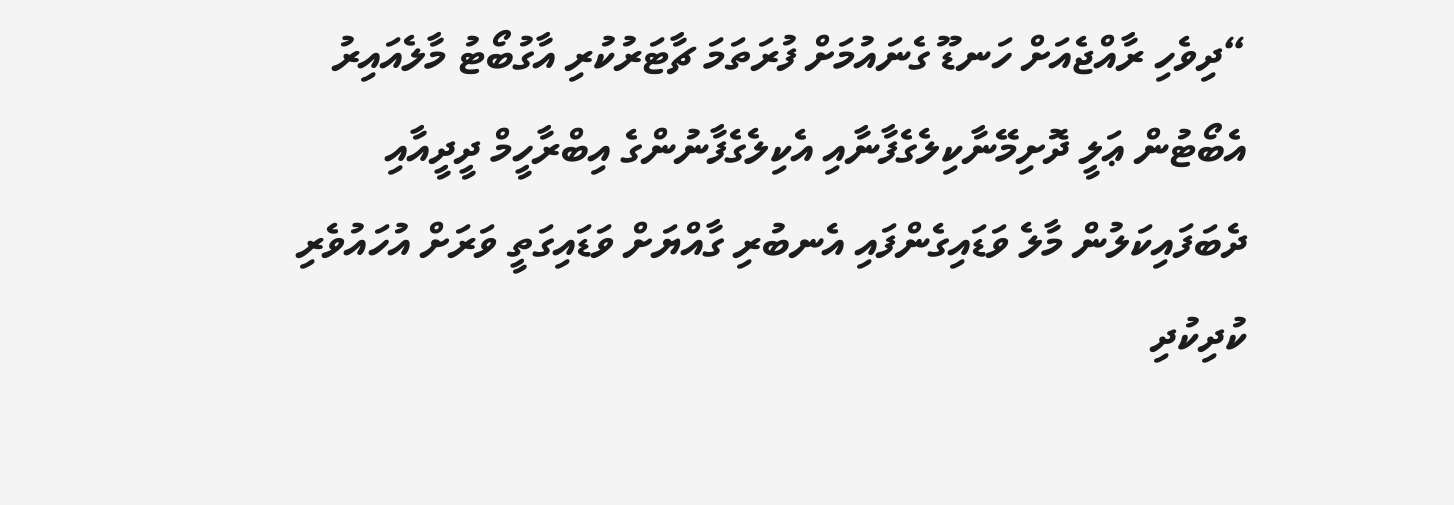“ދިވެހި ރާއްޖެއަށް ހަނޑޫ ގެނައުމަށް ފުރަތަމަ ޗާޓަރުކުރި އާގުބޯޓު މާލެއައިރު އެބޯޓުން ޢަލީ ދޮށިމޭނާކިލެގެފާނާއި އެކިލެގެފާނުންގެ އިބްރާހީމް ދީދީއާއި ދެބަފައިކަލުން މާލެ ވަޑައިގެންފައި އެނބުރި ގާއްޔަށް ވަޑައިގަތީ ވަރަށް އުހައުވެރި ކުދިކުދި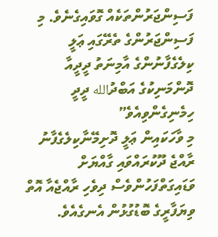ފަސިންޖަރުންތަކެއް ގޮވައިގެނެވެ. މި ފަސިންޖަރުންގެ ތެރޭގައި ޢަލީ ކިލެގެފާނުންގެ އާމިނަތު ދީދީއާ ދޮންމަނިކުގެ އަބްދުالله ދީދީ ހިމެނިގެންވިއެވެ”
މި ވާހަކައިން ޢަލީ ދޮށިމޭނާކިލެގެފާނު ރާއްޖެ ދޫކުރައްވައި ގާއްޔަށް ވަޑައިގަތްފަހުންވެސް ދިވެހި ރާއްޖެއާ އޮތް ވިޔަފާރީގެ ބޮޑުގުޅުން އެނގެއެވެ.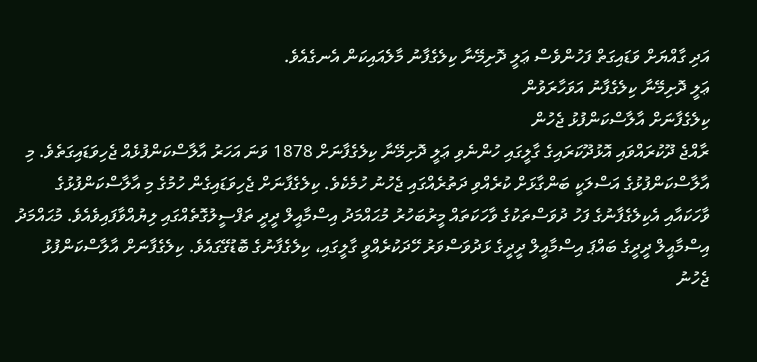އަދި ގާއްޔަށް ވަޑައިގަތް ފަހުންވެސް ޢަލީ ދޮށިމޭނާ ކިލެގެފާނު މާލެއައިކަން އެނގެއެވެ.
ޢަލީ ދޮށިމޭނާ ކިލެގެފާނު އަވަހާރަވުން
ކިލެގެފާނަށް އާލާސްކަންފުޅު ޖެހުން
ރާއްޖެ ދޫކުރައްވައި އޮޅުދޫކަރައިގެ ގާލީގައި ހުންނެވި ޢަލީ ދޮށިމޭނާ ކިލެގެފާނަށް 1878 ވަނަ އަހަރު އާލާސްކަންފުޅެއް ޖެހިވަޑައިގަތެވެ. މި އާލާސްކަންފުޅުގެ އަސްލަކީ ބަންގާޅަށް ކުރެއްވި ދަތުރެއްގައި ޖެހުނު ހުމެކެވެ. ކިލެގެފާނަށް ޖެހިވަޑައިގެން ހުމުގެ މި އާލާސްކަންފުޅުގެ ވާހަކައާއި އެކިލެގެފާނުގެ ފަހު ދުވަސްތަކުގެ ވާހަކަތައް މީރުބަހުރު މުޙައްމަދު އިސްމާއީލް ދީދީ ތަފްސީލުގޮތެއްގައި ލިޔުއްވާފައިވެއެވެ. މުޙައްމަދު އިސްމާއީލް ދީދީގެ ބައްޕަ އިސްމާއީލް ދީދީގެ ޅަދުވަސްވަރު ހޭދަކުރެއްވީ ގާލީގައި، ކިލެގެފާނުގެ ބޮޑުގޭގައެވެ. ކިލެގެފާނަށް އާލާސްކަންފުޅު ޖެހުނު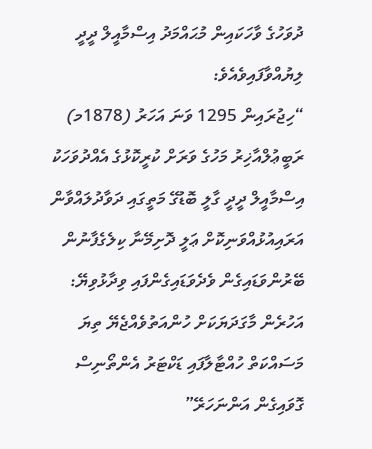ދުވަހުގެ ވާހަކައިން މުޙައްމަދު އިސްމާއީލް ދީދީ ލިޔުއްވާފައިވެއެވެ:
“ހިޖުރައިން 1295 ވަނަ އަހަރު (1878މ) ރަބީޢުލްއާޚިރު މަހުގެ ވަރަށް ކުރީކޮޅުގެ އެއްދުވަހަކު އިސްމާއީލް ދީދީ ގާލީ ބޮޑުގޭ މަތީގައި ދަވާދުލައްވާން އަރައިއުޅުއްވަނިކޮށް ޢަލީ ދޮށިމޭނާ ކިލެގެފާނުން ބޭރުންވަޑައިގެން ވެދެވަޑައިގެންފައި ވިދާޅުވިޔޭ:
އަހުރެން މާގަދަޔަކަށް ހުންއަތުވެއްޖެޔޭ ތިޔަ މަސައްކަތް ހުއްޓާލާފައި ޑަކްޓަރު އެންތޯނިސް ގޮވައިގެން އަންނަހަރޭ”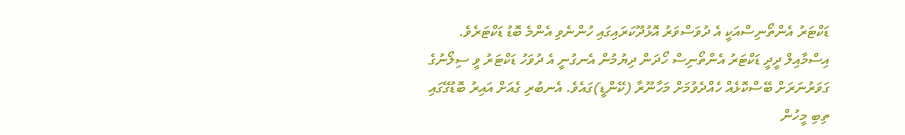ޑަކްޓަރު އެންތޯނިސްއަކީ އެ ދުވަސްވަރު އޮޅުދޫކަރައިގައި ހުންނެވި އެންމެ ބޮޑު ޑަކްޓަރެވެ. އިސްމާއިލް ދީދީ ޑަކްޓަރު އެންތޯނިސް ހޯދަން ދިޔުމުން އެނގުނީ އެ ދުވަހު ޑަކްޓަރު ވީ ސިލޯނުގެ ގަވަރުނަރަށް ބޭސްކޮޅެއް ހެއްދެވުމަށް މަހާނޫރާ (ކޭންޑީ)ގައެވެ. އެނބުރި ގެއަށް އައިރު ބޮޑުގޭގައި ތިބި މީހުން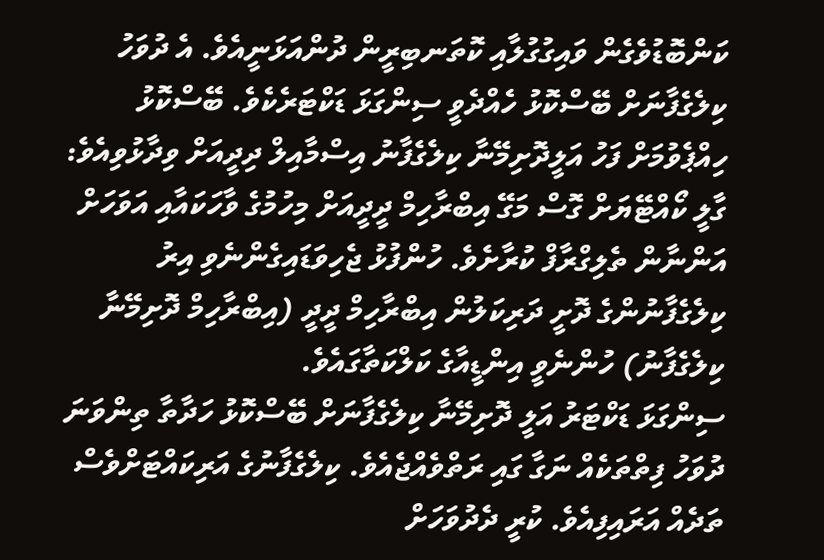ކަންބޮޑުވެގެން ވައިގުގުލާއި ކޮތަނބިރީން ދުންއަޅަނީއެވެ. އެ ދުވަހު ކިލެގެފާނަށް ބޭސްކޮޅު ހެއްދެވީ ސިންގަޅަ ޑަކްޓަރެކެވެ. ބޭސްކޮޅު ހިއްޕެވުމަށް ފަހު އަލީދޮށިމޭނާ ކިލެގެފާނު އިސްމާއިލް ދިދީއަށް ވިދާޅުވިއެވެ: ގާލީ ކޯއްޓޭޔަށް ގޮސް މަގޭ އިބްރާހިމް ދީދީއަށް މިހުމުގެ ވާހަކައާއި އަވަހަށް އަންނާން ތެލިގްރާފް ކުރާށެވެ. ހުންފުޅު ޖެހިވަޑައިގެންނެވި އިރު ކިލެގެފާނުންގެ ދޮށީ ދަރިކަލުން އިބްރާހިމް ދީދީ (އިބްރާހިމް ދޮށިމޭނާ ކިލެގެފާނު) ހުންނެވީ އިންޑީއާގެ ކަލްކަތާގައެވެ.
ސިންގަޅަ ޑަކްޓަރު އަލީ ދޮށިމޭނާ ކިލެގެފާނަށް ބޭސްކޮޅު ހަދާތާ ތިންވަނަ ދުވަހު ފިތްތަކެއް ނަގާ ގައި ރަތްވެއްޖެއެވެ. ކިލެގެފާނުގެ އަރިކައްޓަށްވެސް ތަދެއް އަރައިފިއެވެ. ކުރީ ދެދުވަހަށް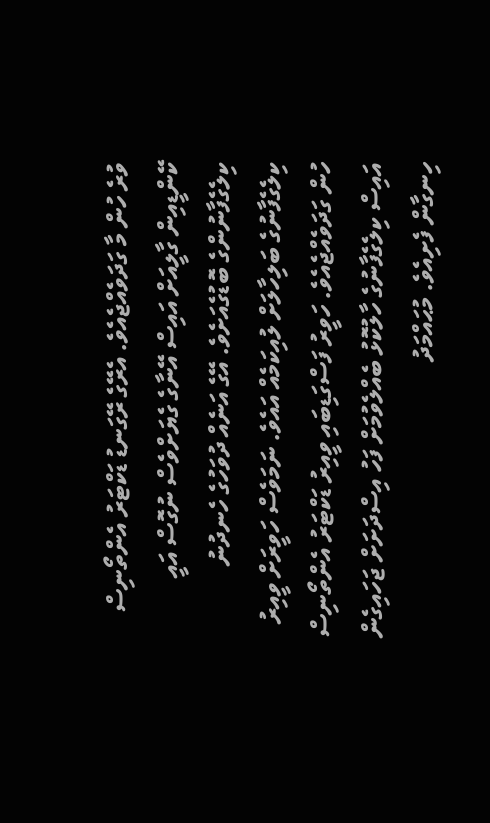ވުރެ ހުން މާ ގަދަވެއްޖެއެވެ. އެރޭގެ ރޭގަނޑު ޑަކްޓަރު އެންތޯނިސް ކޭންޑީއިން ގާލީއަށް އައިސް އޭނާގެ ގެޔަށްވެސް ނުގޮސް އައީ ކިލެގެފާނުންގެ ބޮޑުގެއަށެވެ. އޭގެ އަނެއް ދުވަހުގެ ހެނދުނު ކިލެގެފާނުގެ ބަލިހާލަށް ލުއިކަމެއް އައެވެ. ނަމަވެސް ހަވީރަށް ވީއިރު ހުން ގަދަވެއްޖެއެވެ. ހަވީރު ފަސްގަޑިބައި ވީއިރު ޑަކްޓަރު އެންތޯނިސް އައިސް ކިލެގެފާނުގެ ހާލުކޮޅު ބެއްލެވުމަށް ފަހު އިސްދަށަށް ޖަހައިގެން ހިނގާން ފެށިއެވެ. މުޙައްމަދު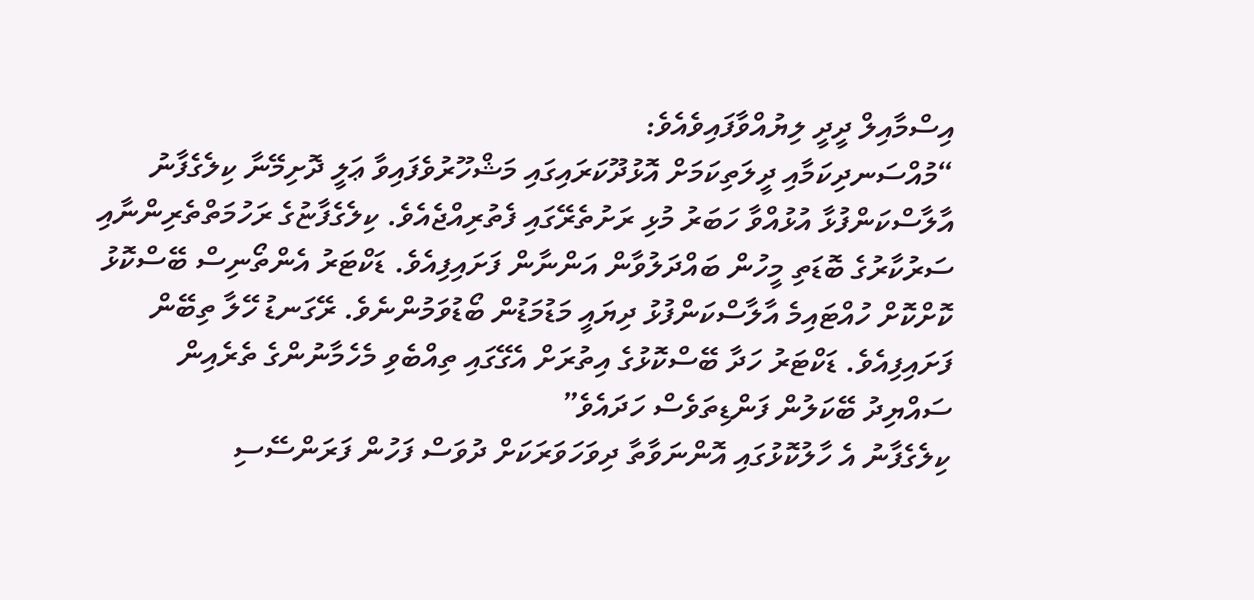އިސްމާއިލް ދީދީ ލިޔުއްވާފައިވެއެވެ:
“މުއްސަނދިކަމާއި ދީލަތިކަމަށް އޮޅުދޫކަރައިގައި މަޝްހޫރުވެފައިވާ ޢަލީ ދޮށިމޭނާ ކިލެގެފާނު އާލާސްކަންފުޅާ އުޅުއްވާ ހަބަރު މުޅި ރަށުތެރޭގައި ފެތުރިއްޖެއެވެ. ކިލެގެފާޏުގެ ރަހުމަތްތެރިންނާއި ސަރުކާރުގެ ބޮޑަތި މީހުން ބައްދަލުވާން އަންނާން ފަށައިފިއެވެ. ޑަކްޓަރު އެންތޯނިސް ބޭސްކޮޅު ކޮށްކޮށް ހުއްޓައިމެ އާލާސްކަންފުޅު ދިޔައީ މަޑުމަޑުން ބޯޑުވަމުންނެވެ. ރޭގަނޑު ހޭލާ ތިބޭން ފަށައިފިއެވެ. ޑަކްޓަރު ހަދާ ބޭސްކޮޅުގެ އިތުރަށް އެގޭގައި ތިއްބެވި މެހެމާނުންގެ ތެރެއިން ސައްޔިދު ބޭކަލުން ފަންޑިތަވެސް ހަދައެވެ”
ކިލެގެފާނު އެ ހާލުކޮޅުގައި އޮންނަވާތާ ދިވަހަވަރަކަށް ދުވަސް ފަހުން ފަރަންސޭސި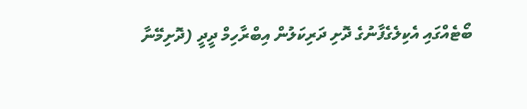ބޯޓެއްގައި އެކިލެގެފާނުގެ ދޮށި ދަރިކަލުން އިބްރާހިމް ދީދީ (ދޮށިމޭނާ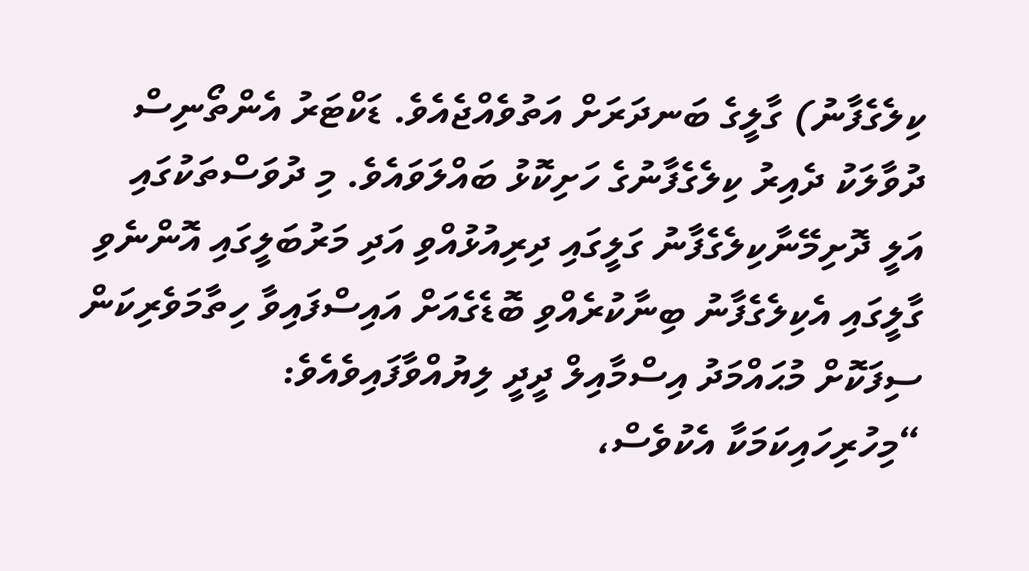ކިލެގެފާނު) ގާލީގެ ބަނދަރަށް އަތުވެއްޖެއެވެ. ޑަކްޓަރު އެންތޯނިސް ދުވާލަކު ދެއިރު ކިލެގެފާނުގެ ހަށިކޮޅު ބައްލަވައެވެ. މި ދުވަސްތަކުގައި އަލީ ދޮށިމޭނާކިލެގެފާނު ގަލީގައި ދިރިއުޅުއްވި އަދި މަރުބަލީގައި އޮންނެވި ގާލީގައި އެކިލެގެފާނު ބިނާކުރެއްވި ބޮޑެގެއަށް އައިސްފައިވާ ހިތާމަވެރިކަން ސިފަކޮށް މުޙައްމަދު އިސްމާއިލް ދީދީ ލިޔުއްވާފައިވެއެވެ:
“މިހުރިހައިކަމަކާ އެކުވެސް،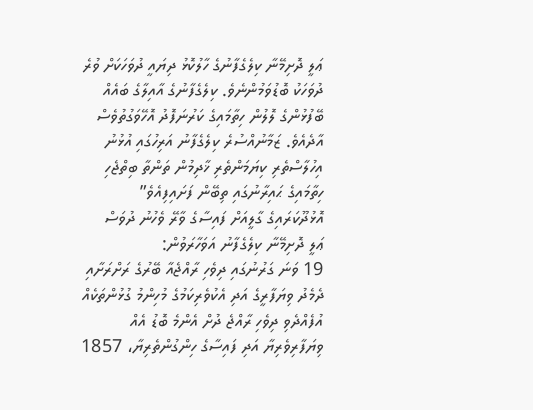ޢަލީ ދޮށިމޭނާ ކިލެގެފާނުގެ ހާލުކޮޅު ދިޔައީ ދުވަހަކަށް ވުރެ ދުވަހަކު ބޮޑުވަމުންނެވެ. ކިލެގެފާނުގެ އާއިލާގެ ބައެއް ބޭފުޅުންގެ ލޮލުން ހިތާމައިގެ ކަރުނަފޮދު އޮހޭވަގުތުވެސް އާދެއެވެ. ޒަމާނުއްސުރެ ކިލެގެފާނު އަރިހުގައި އުޅުނު އިހުލާސްތެރި ކިޔަމަންތެރި ޚާދިމުން ތަންތާ ބިތްޖެހި ހިތާމައިގެ ޙައިރާނުގައި ތިބޭން ފަށައިފިއެވެ”
އޮޅުދޫކަރައިގެ ގާލީއަށް ފައިސާގެ ވާރޭ ވެހުނު ދުވަސް
ޢަލީ ދޮށިމޭނާ ކިލެގެފާނު އަވަހާރަވުން:
19 ވަނަ ގަރުނުގައި ދިވެހި ރާއްޖެއާ ބޭރުގެ ރަށްރަށާއި ދެމެދު ވިޔަފާރީގެ އަދި އެކުވެރިކަމުގެ މުހިންމު ގުޅުންތަކެއް އުފެއްދެވި ދިވެހި ރާއްޖެ ދުށް އެންމެ ބޮޑު އެއް ވިޔަފާރިވެރިޔާ އަދި ފައިސާގެ ހިންގުންތެރިޔާ، 1857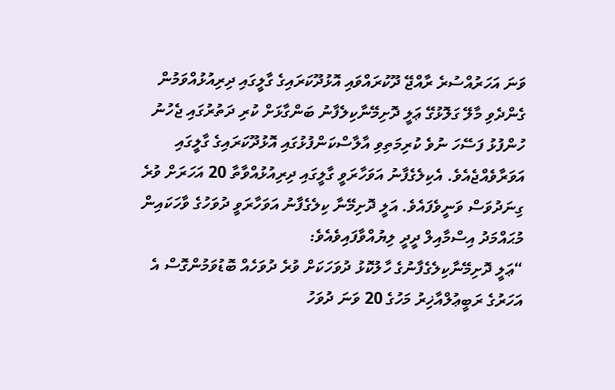ވަނަ އަހަރުއްސުރެ ރާއްޖޭ ދޫކުރައްވައި އޮޅުދޫކަރައިގެ ގާލީގައި ދިރިއުޅުއްވަމުން ގެންދެވި މާލޭ ގަލޮޅުގޭ ޢަލީ ދޮށިމޭނާކިލެފާނު ބަންގާޅަށް ކުރި ދަތުރުގައި ޖެހުނު ހުންފުޅު ފަސޭހަ ނުވެ ކުރިމަތިވި އާލާސްކަންފުޅުގައި އޮޅުދޫކަރައިގެ ގާލީގައި އަވަރާވެއްޖެއެވެ. އެކިލެގެފާނު އަވަހާރަވީ ގާލީގައި ދިރިއުޅުއްވާތާ 20 އަހަރަށް ވުރެ ގިނަދުވަސް ވަނީވެފައެވެ. އަލީ ދޮށިމޭނާ ކިލެގެފާނު އަވަހާރަވީ ދުވަހުގެ ވާހަކައިން މުޙައްމަދު އިސްމާއިލް ދީދީ ލިޔުއްވާފައިވެއެވެ:
“ޢަލީ ދޮށިމޭނާކިލެގެފާނުގެ ހާލުކޮޅު ދުވަހަކަށް ވުރެ ދުވަހެއް ބޮޑުވަމުންގޮސް އެ އަހަރުގެ ރަބީޢުލްއާޚިރު މަހުގެ 20 ވަނަ ދުވަހު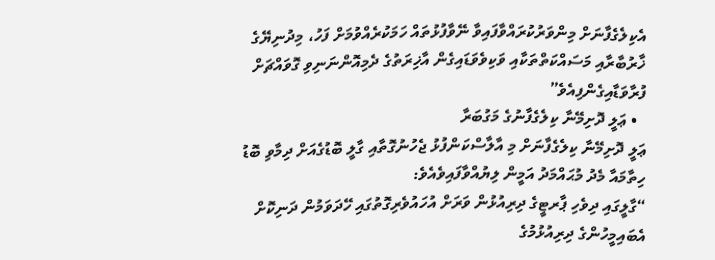އެކިލެގެފާނަށް މިންވަރުކުރައްވާފައިވާ ނޭވާފުޅުތައް ހަމަކުރެއްވުމަށް ފަހު، މިދުނިޔޭގެ ޚާރުބާރާއި މަސައްކަތްތަކާއި ވަކިވެވަޑައިގެން އާޚިރަތުގެ ދެމިއޮންނަނިވި ގޮވައްޗަށް ފުރާވަޑާއިގެންފިއެވެ”
  • ޢަލީ ދޮށިމޭނާ ކިލެގެފާނުގެ މަގުބަރާ
ޢަލީ ދޮށިމޭނާ ކިލެގެފާނަށް މި އާލާސްކަންފުޅު ޖެހުނުގޮތާއި ގާލީ ބޮޑުގެއަށް ދިމާވި ބޮޑު ހިތާމައާ މެދު މުޙައްމަދު އަމީން ލިޔުއްވާފައިވެއެވެ:
“ގާލީގައި ދިވެހި ޕާރޓީގެ ދިރިއުޅުން ވަރަށް އުހައުވެރިގޮތުގައި ހޭދަވަމުން ދަނިކޮށް އެބައިމީހުންގެ ދިރިއުޅުމުގެ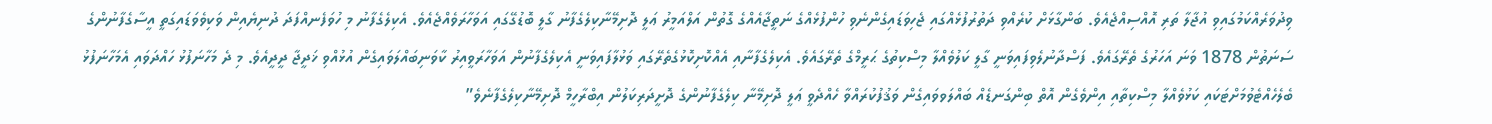ވިދުވަރެއްކަމުގައިވި އުޖާލާ ތަރި އޮއްސިއްޖެއެވެ. ބަންގާޅަށް ކުރެއްވި ދަތުރުފުޅެއްގައި ޖެހިވަޑައިގެންނެވި ހުންފުޅެއްގެ ނަތީޖާއެއްގެ ގޮތުން އަލްއަމީރު ޢަލީ ދޮށިމޭނާކިލެގެފާނު ގާލީ ބޮޑުގޭގައި އަވަހާރަވެއްޖެއެވެ. އެކިލެގެފާނު މި ހުވަފެނއްފަދަ ދުނިޔެއިން ވަކިވެވަޑައިގަތީ އީސާގެފާނުންގެ ސަނަތުން 1878 ވަނަ އަހަރުގެ ތެރޭގައެވެ. ފަސްދާނުލެވިފައިވަނީ ގާލީ ކަލުވެއްލާ މިސްކިތުގެ ޙަރީމްގެ ތެރޭގައެވެ. އެކިލެގެފާނާއި އެއްކޮށިކޮޅުގެތެރޭގައި ވަޅުލާފައިވަނީ އެކިލެގެފާނުން އަވަހާރަވީއިރު ކާވަނިބައްލަވައިގެން އުޅުއްވި ޚަދީޖާ ދީދީއެވެ. މި ދެ މަހާނަފުޅު ހައްދަވައި އެމަހާނަފުޅު ބެލެހެއްޓެވުމަށްޓަކައި ކަޅުވެއްލާ މިސްކިތާއި އިންވެގެން އޮތް ބިންގަނޑެއް ބައްލަވވައިގެން ވަޤުފުކުރައްވާ ހެއްދެވީ ޢަލީ ދޮށިމޭނާ ކިލެގެފާނުންގެ ދޮށީދަރިކަލުން އިބްރާހީމް ދޮށިމޭނާކިލެގެފާނެވެ”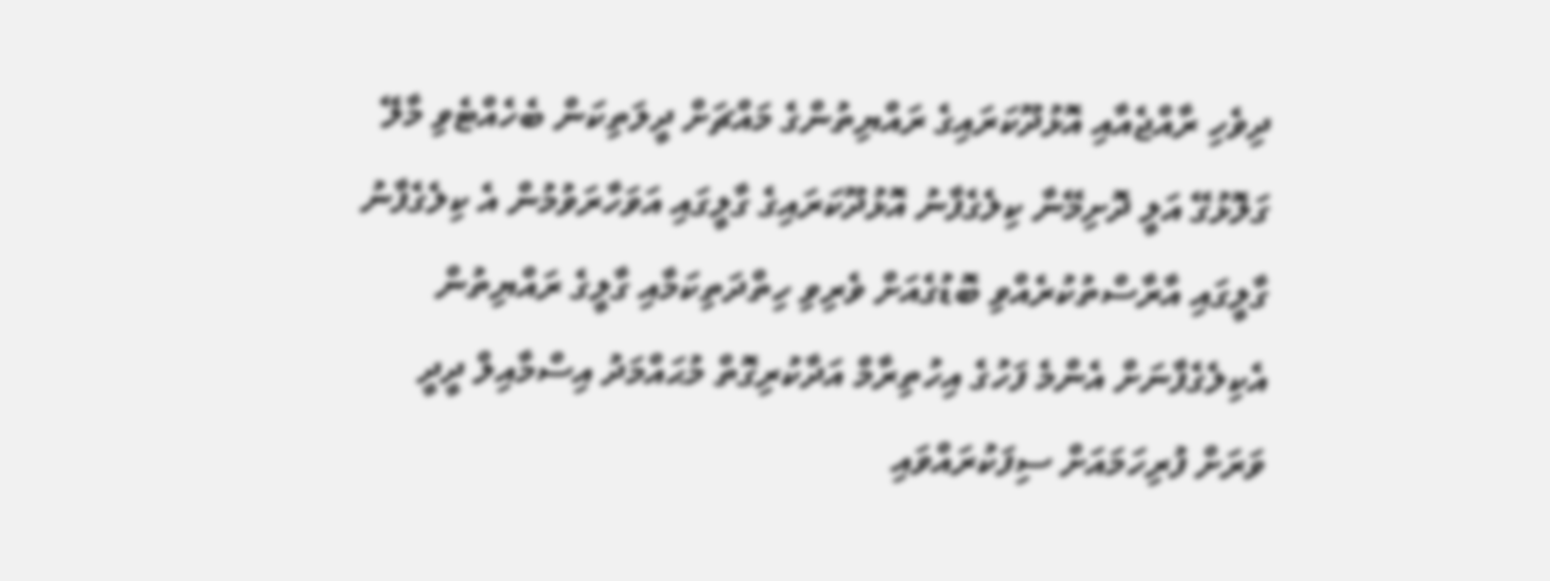ދިވެހި ރާއްޖެއާއި އޮޅުދޫކަރައިގެ ރައްޔިތުންގެ މައްޗަށް ދީލަތިކަން ބެހެއްޓެވި މާލޭ ގަލޮޅުގޭ އަލީ ދޮށިމޭނާ ކިލެގެފާނު އޮޅުދޫކަރައިގެ ގާލީގައި އަވަހާރަވުމުން އެ ކިލެގެފާނު ގާލީގައި އާރާސްތުކުރެއްވި ބޮޑުގެއަށް ވެރިވި ހިތްދަތިކަމާއި ގާލީގެ ރައްޔިތުން އެކިލެގެފާނަށް އެންމެ ފަހުގެ އިހުތިރާމް އަދާކުރިގޮތް މުޙައްމަދު އިސްމާއިލް ދީދީ ވަރަށް ފުރިހަމައަށް ސިފަކުރައްވައި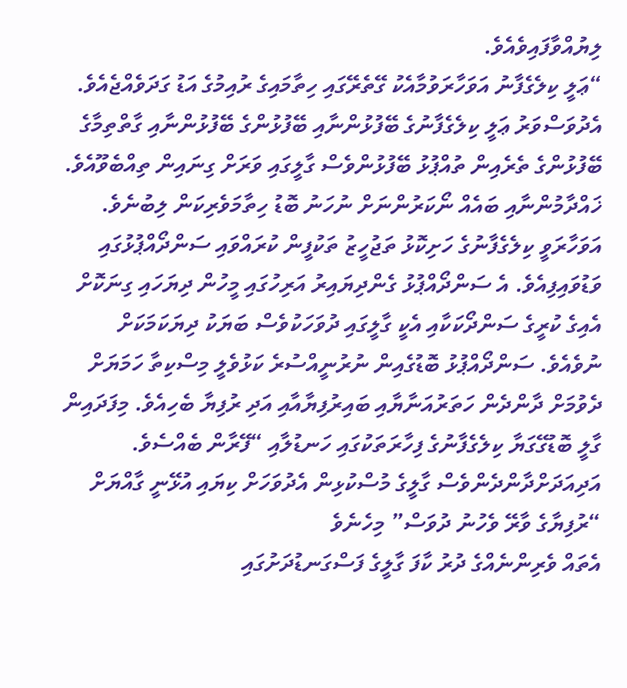ލިޔުއްވާފައިވެއެވެ.
“ޢަލީ ކިލެގެފާނު އަވަހާރަވުމާއެކު ގޭތެރޭގައި ހިތާމައިގެ ރުއިމުގެ އަޑު ގަދަވެއްޖެއެވެ. އެދުވަސްވަރު ޢަލީ ކިލެގެފާނުގެ ބޭފުޅުންނާއި ބޭފުޅުންގެ ބޭފުޅުންނާއި ގާތްތިމާގެ ބޭފުޅުންގެ ތެރެއިން ތުއްޕުޅު ބޭފުޅުންވެސް ގާލީގައި ވަރަށް ގިނައިން ތިއްބެވޫއެވެ. ޚައްދާމުންނާއި ބައެއް ނޯކަރުންނަށް ނުހަނު ބޮޑު ހިތާމަވެރިކަން ލިބުނެވެ.
އަވަހާރަވީ ކިލެގެފާނުގެ ހަށިކޮޅު ތަޖުހީޒު ތަކުފީން ކުރައްވައި ސަންދޯއްޕުޅުގައި ވަޑުވައިފިއެވެ. އެ ސަންދޯއްޕުޅު ގެންދިޔައިރު އަރިހުގައި މީހުން ދިޔަހައި ގިނަކޮށް އެއިގެ ކުރީގެ ސަންދޯކަކާއި އެކީ ގާލީގައި ދުވަހަކުވެސް ބަޔަކު ދިޔަކަމަކަށް ނުވެއެވެ. ސަންދޯއްޕުޅު ބޮޑުގެއިން ނުރުނީއްސުރެ ކަޅުވެލީ މިސްކިތާ ހަމަޔަށް ދެވުމަށް ދާންދެން ހަތަރުއަނާޔާއި ބައިރުފިޔާއާއި އަދި ރުފިޔާ ބެހިއެވެ. މިފަދައިން ގާލީ ބޮޑުގޭގަޔާ ކިލެގެފާނުގެ ފިހާރަތަކުގައި ހަނޑުލާއި “ފޭރާން ބެއްސެވެ. އަދިއަދަށްދާންދެންވެސް ގާލީގެ މުސްކުޅިން އެދުވަހަށް ކިޔައި އުޅޭނީ ގާއްޔަށް “ރުފިޔާގެ ވާރޭ ވެހުނު ދުވަސް” މިހެނެވެ
އެތައް ވެރިންނެއްގެ ދުރު ކާފަ ގާލީގެ ފަސްގަނޑުދަށުގައި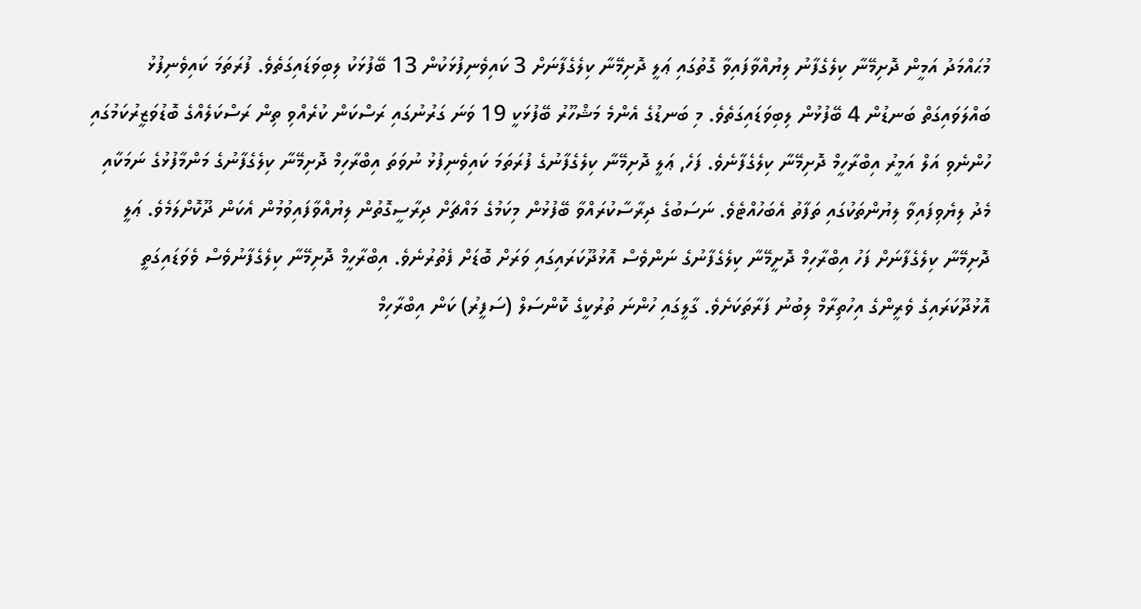މުޙައްމަދު އަމީން ދޮށިމޭނާ ކިލެގެފާނު ލިޔުއްވާފައިވާ ގޮތުގައި ޢަލީ ދޮށިމޭނާ ކިލެގެފާނަށް 3 ކައިވެނިފުޅަކުން 13 ބޭފުޅަކު ލިބިވަޑައިގަތެވެ. ފުރަތަމަ ކައިވެނިފުޅު ބައްލަވައިގަތް ބަނޑުން 4 ބޭފުޅުން ލިބިވަޑައިގަތެވެ. މި ބަނޑުގެ އެންމެ މަޝްހޫރު ބޭފުޅަކީ 19 ވަނަ ގަރުނުގައި ރަސްކަން ކުރެއްވި ތިން ރަސްކަލެއްގެ ބޮޑުވަޒީރުކަމުގައި ހުންނެވި އަލް އަމީރު އިބްރާހީމް ދޮށިމޭނާ ކިލެގެފާނެވެ. ފަހެ, ޢަލީ ދޮށިމޭނާ ކިލެގެފާނުގެ ފުރަތަމަ ކައިވެނިފުޅު ނުވަތަ އިބްރާހިމް ދޮށިމޭނާ ކިލެގެފާނުގެ މަންމާފުޅުގެ ނަމަކާއި މެދު ލިޔެވިފައިވާ ލިޔުންތަކުގައި ތަފާތު އެބަހުއްޓެވެ. ނަސަބުގެ ދިރާސާކުރައްވާ ބޭފުޅުން މިކަމުގެ މައްޗަށް ދިރާސީގޮތުން ލިޔުއްވާފައިވުމުން އެކަން ދޫކޮށްލަމެވެ. ޢަލީ ދޮށިމޭނާ ކިލެގެފާނަށް ފަހު އިބްރާހިމް ދޮށީމޭނާ ކިލެގެފާނުގެ ނަންވެސް އޮޅުދޫކަރައިގައި ވަރަށް ބޮޑަށް ފެތުރުނެވެ. އިބްރާހީމް ދޮށިމޭނާ ކިލެގެފާނުވެސް ވެވަޑައިގަތީ އޮޅުދޫކަރައިގެ ވެރީންގެ އިހުތިރާމް ލިބުނު ފަރާތަކަށެވެ. ގާލީގައި ހުންނަ ތުރުކީގެ ކޮންސަލް (ސަފީރު) ކަން އިބްރާހިމް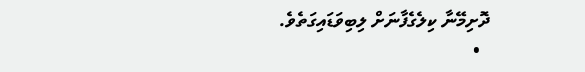ދޮށިމޭނާ ކިލެގެފާނަށް ލިބިވަޑައިގަތެވެ.
  •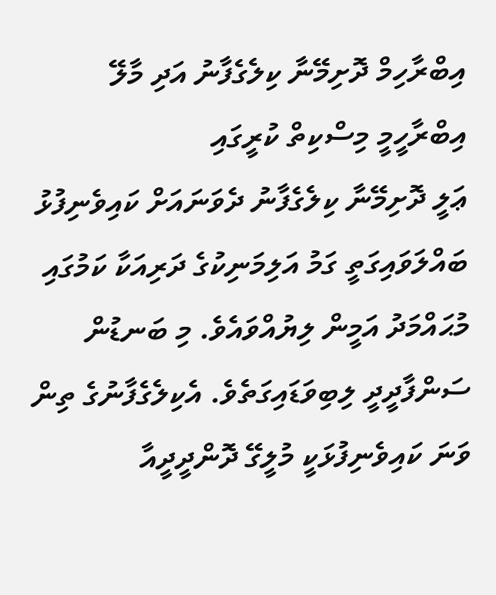އިބްރާހިމް ދޮށިމޭނާ ކިލެގެފާނު އަދި މާލޭ އިބްރާހީމީ މިސްކިތް ކުރީގައި
ޢަލީ ދޮށިމޭނާ ކިލެގެފާނު ދެވަނައަށް ކައިވެނިފުޅު ބައްލަވައިގަތީ ގަމު އަލިމަނިކުގެ ދަރިއަކާ ކަމުގައި މުޙައްމަދު އަމީން ލިޔުއްވައެވެ. މި ބަނޑުން ސަންފާދީދީ ލިބިވަޑައިގަތެވެ. އެކިލެގެފާނުގެ ތިން ވަނަ ކައިވެނިފުޅަކީ މުލީގޭ ދޮންދީދީއާ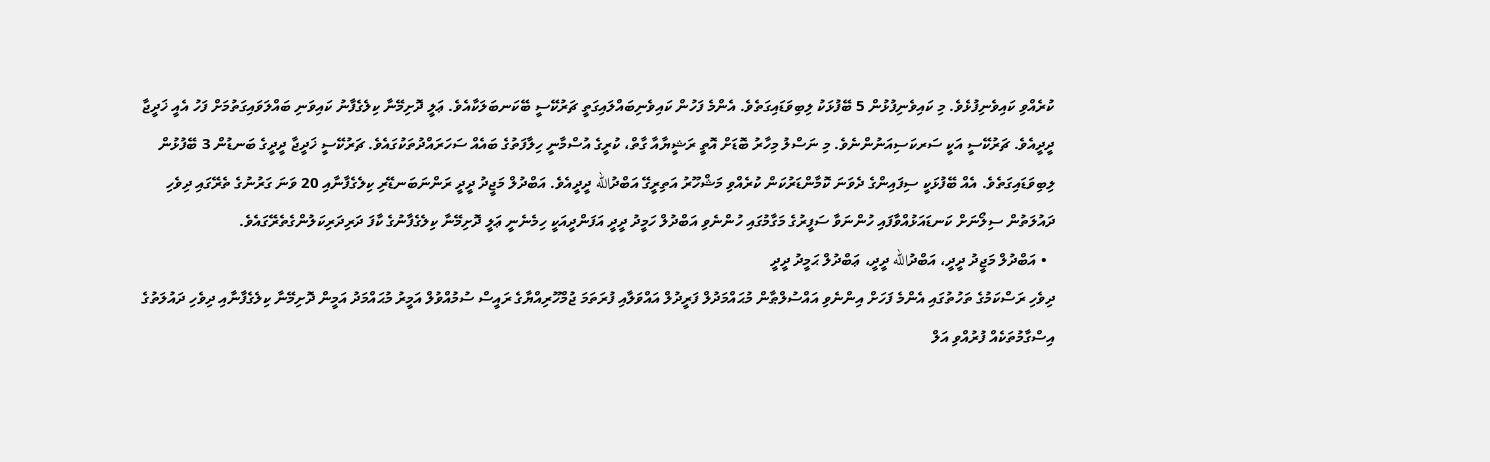ކުރެއްވި ކައިވެނިފުޅެވެ. މި ކައިވެނިފުޅުން 5 ބޭފުޅަކު ލިބިވަޑައިގަތެވެ. އެންމެ ފަހުން ކައިވެނިބައްލައިގަތީ ޗަރުކޭސީ ބޭކަނބަލަކާއެވެ. ޢަލީ ދޮށިމޭނާ ކިލެގެފާނު ކައިވަނި ބައްލަވައިގަތުމަށް ފަހު އެއީ ޚަދީޖާ ދީދީއެވެ. ޗަރުކޭސީ އަކީ ސަރކަސިއަނުންނެވެ. މި ނަސްލު މިހާރު ބޮޑަށް އޮތީ ރަޝީޔާއާ ގާތް، ކުރީގެ އުސްމާނީ ހިލާފަތުގެ ބައެއް ސަހަރައްދުތަކުގައެވެ. ޗަރުކޭސީ ޚަދީޖާ ދީދީގެ ބަނޑުން 3 ބޭފުޅުން ލިބިވަޑައިގަތެވެ. އެއް ބޭފުޅަކީ ސިފައިންގެ ދެވަނަ ކޮމާންޑަރުކަން ކުރެއްވި މަޝްހޫރު އަތިރީގޭ އަބްދުالله ދީދީއެވެ. އަބްދުލް މަޖީދު ދީދީ ރަންނަބަނޑޭރި ކިލެގެފާނާއި 20 ވަނަ ގަރުނުގެ ތެރޭގައި ދިވެހި ދައުލަތުން ސިލޯނަށް ކަނޑައަޅުއްވާފައި ހުންނަވާ ސަފީރުގެ މަގާމުގައި ހުންނެވި އަބްދުލް ހަމީދު ދީދީ އަފަންދީއަކީ ހިމެނެނީ ޢަލީ ދޮށިމޭނާ ކިލެގެފާނުގެ ކާފަ ދަރިދަރިކަލުންގެތެރޭގައެވެ.
  • އަބްދުލް މަޖީދު ދީދީ، އަބްދުالله ދީދީ، ޢަބްދުލް ޙަމީދު ދީދީ
ދިވެހި ރަސްކަމުގެ ތަހުތުގައި އެންމެ ފަހަށް އިންނެވި އައްސުލްޠާން މުޙައްމަދުލް ފަރީދުލް އައްވަލާއި ފުރަތަމަ ޖުމްހޫރިއްޔާގެ ރައީސް ސުމުއްވުލް އަމީރު މުޙައްމަދު އަމީން ދޮށިމޭނާ ކިލެގެފާނާއި ދިވެހި ދައުލަތުގެ އިސްގާމުތަކެއް ފުރުއްވި އަލް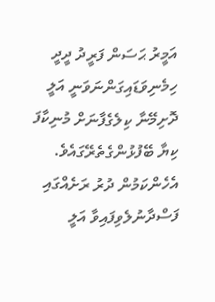އަމީރު ޙަސަން ފަރީދު ދީދީ ހިމެނިވަޑައިގަންނަވަނީ އަލީ ދޮށިމޭނާ ކިލެގެފާނަށް މުނިކާފަ ކިޔާ ބޭފުޅުންގެތެރޭގައެވެ. އެހެންކަމުން ދުރު ރަށެއްގައި ފަސްދާނުލެވިފައިވާ އަލީ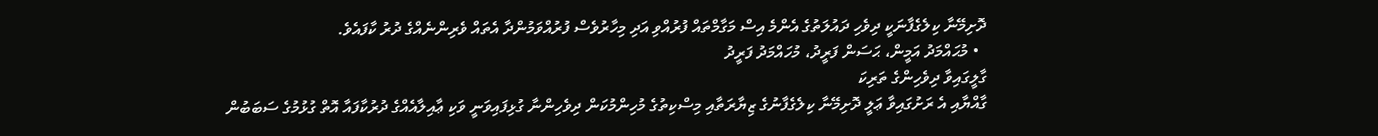ދޮށިމޭނާ ކިލެގެފާނަކީ ދިވެހި ދައުލަތުގެ އެންމެ އިސް މަގާމްތައް ފުރުއްވި އަދި މިހާރުވެސް ފުރުއްވަމުންދާ އެތައް ވެރިންނެއްގެ ދުރު ކާފައެވެ.
  • މުޙައްމަދު އަމީން، ޙަސަން ފަރީދު، މުހައްމަދު ފަރީދު
ގާލީގައިވާ ދިވެހިންގެ ތަރިކަ
ގާއްޔާއި އެ ރަށުގައިވާ ޢަލީ ދޮށިމޭނާ ކިލެގެފާނުގެ ޒިޔާރަތާއި މިސްކިތުގެ މުހިންމުކަން ދިވެހިންނާ ގުޅިފައިވަނީ ވަކި ޢާއިލާއެއްގެ ދުރުކާފައާ އޮތް ގުޅުމުގެ ސަބަބުން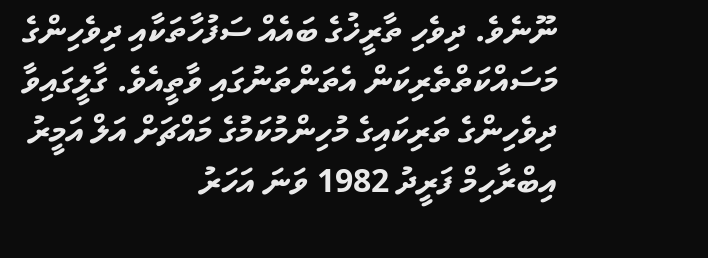ނޫނެވެ. ދިވެހި ތާރީޚުގެ ބައެއް ސަފުހާތަކާއި ދިވެހިންގެ މަސައްކަތްތެރިކަން އެތަންތަނުގައި ވާތީއެވެ. ގާލީގައިވާ ދިވެހިންގެ ތަރިކައިގެ މުހިންމުކަމުގެ މައްޗަށް އަލް އަމީރު އިބްރާހިމް ފަރީދު 1982 ވަނަ އަހަރު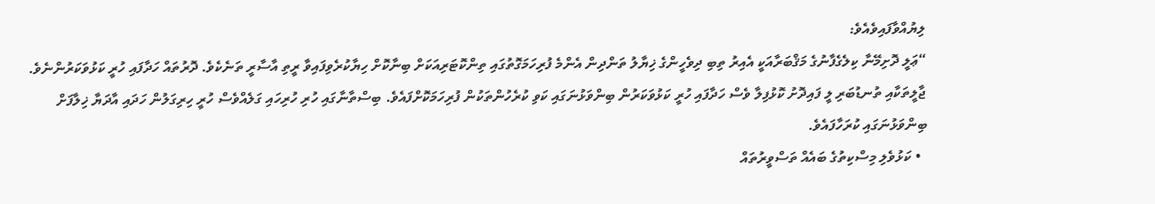ލިޔުއްވާފައިވެއެވެ:
“ޢަލީ ދޮށިމޭނާ ކިލެގެފާނުގެ މަޤްބަރާއަކީ އެއިރު ތިބި ދިވެހީންގެ ޚިޔާލު ތަންދިން އެންމެ ފުރިހަމަގޮތުގައި ތިންކޮޓަރިއަކަށް ބިނާކޮށް ހިޔާކުރެވިފައިވާ ރީތި އާސާރީ ތަނެކެވެ. ދޮރުތައް ހަދާފައި ހުރީ ކަޅުވަކަރުންނެވެ. ޖާލީތަކާއި ތުނޑުބަރި ލީ ފައިދޮށު ކޮޅުފިލާ ވެސް ހަދާފައި ހުރީ ކަޅުވަކަރުން ބިންވަޅުނަގައި ކަވި ކުރެހުންތަކުން ފުރިހަމަކޮށްފައެވެ. ބިސްތާނާގައި ހުރި ހުރިހައި ގަލެއްވެސް ހުރީ ހިރިގަލުން ހަދައި އާދަޔާ ޚިލާފަށް ބިންވަޅުނަގައި ކުރަހާފައެވެ.
  • ކަޅުވެލި މިސްކިތުގެ ބައެއް ތަސްވީރުތައް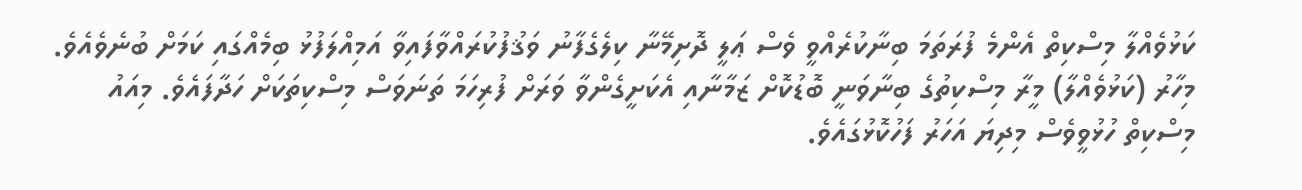ކަޅުވެއްލާ މިސްކިތް އެންމެ ފުރަތަމަ ބިނާކުރެއްވީ ވެސް ޢަލީ ދޮށިމޭނާ ކިލެގެފާނު ވަޤުފުކުރައްވާފައިވާ އަމިއްލަފުޅު ބިމެއްގައި ކަމަށް ބުނެވެއެވެ. މިހާރު (ކަޅުވެއްލާ) މީރާ މިސްކިތުގެ ބިނާވަނީ ބޮޑުކޮށް ޒަމާނާއި އެކަށީގެންވާ ވަރަށް ފުރިހަމަ ތަނަވަސް މިސްކިތަކަށް ހަދާފައެވެ. މިއައު މިސްކިތް ހުޅުވީވެސް މިދިޔަ އަހަރު ފަހުކޮޅުގައެވެ.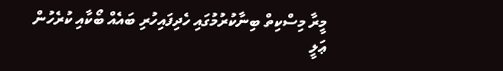މީރާ މިސްކިތް ބިނާކުރުމުގައި ހެދިފައިހުރި ބައެއް ބޯކާއި ކުރެހުން ޢަލީ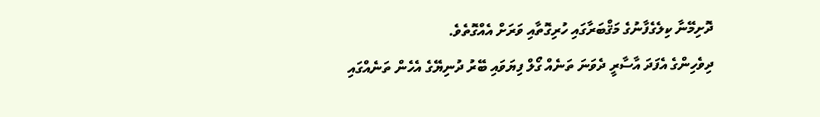ދޮށިމޭނާ ކިލެގެފާނުގެ މަޤްބަރާގައި ހުރިގޮތާއި ވަރަށް އެއްގޮތެވެ.
ދިވެހިންގެ އެފަދަ އާސާރީ ދެވަނަ ތަނެއް ގޯލް ފިޔަވައި ބޭރު ދުނިޔޭގެ އެހެން ތަނެއްގައި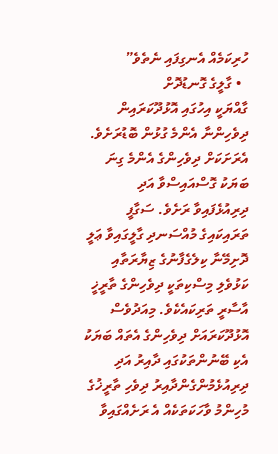ހުރިކަމެއް އެނގިފައި ނެތެވެ”
  • ގާލީގެ ގޮނޑުދޮށް
ގާއްޔަކީ އިހުގައި އޮޅުދޫކަރައިން ދިވެހިންނާ އެންމެ ގުޅުން ބޮޑުރަށެވެ. އެރަށަކަށް ދިވެހިންގެ އެންމެ ގިނަ ބަޔަކު ގޮސްއައިސްވާ އަދި ދިރިއުޅެފައިވާ ރަށެވެ. ސަގާފީ ތަރައިކައިގެ މުއްސަނދި ގާލީގައިވާ ޢަލީ ދޮށިމޭނާ ކިލެގެފާނުގެ ޒިޔާރަތާއި ކަޅުވެލި މިސްކިތަކީ ދިވެހިންގެ ތާރީޚީ އާސާރީ ތަރިކައެކެވެ. މިއަދުވެސް އޮޅުދޫކަރައަށް ދިވެހިންގެ އެތައް ބަޔަކު އެކި ބޭނުންތަކުގައި ދާއިރު އަދި ދިރިއުޅެމުންގެންދާއިރު ދިވެހި ތާރީޚުގެ މުހިންމު ވާހަކަތަކެއް އެ ރަށެއްގައިވާ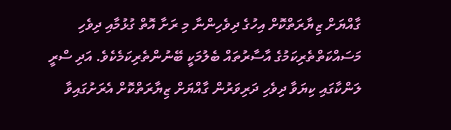ގާއްޔަށް ޒިޔާރަތްކޮށް އިހުގެ ދިވެހިންނާ މި ރަށާ އޮތް ގުޅުމާއި ދިވެހި މަސައްކަތްތެރިކަމުގެ އާސާރުތައް ބެލުމަކީ ބޭނުންތެރިކަމެކެވެ. އަދި ސްރީ ލަންކާގައި ކިޔަވާ ދިވެހި ދަރިވަރުން ގާއްޔަށް ޒިޔާރަތްކޮށް އެރަށުގައިވާ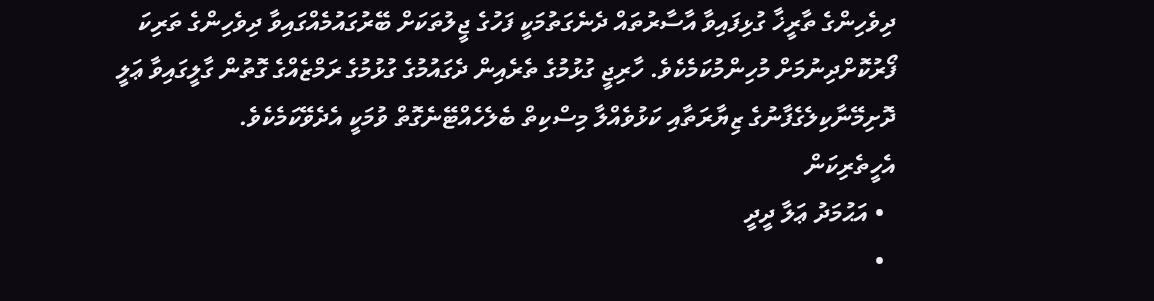ދިވެހިންގެ ތާރީޚާ ގުޅިފައިވާ އާސާރުތައް ދެނެގަތުމަކީ ފަހުގެ ޖީލުތަކަށް ބޭރުގައުމެއްގައިވާ ދިވެހިންގެ ތަރިކަ ފޯރުކޮށްދިނުމަށް މުހިންމުކަމެކެވެ. ހާރިޖީ ގުޅުމުގެ ތެރެއިން ދެގައުމުގެ ގުޅުމުގެ ރަމްޒެއްގެ ގޮތުން ގާލީގައިވާ ޢަލީ ދޮށިމޭނާކިލެގެފާނުގެ ޒިޔާރަތާއި ކަޅުވެއްލާ މިސްކިތް ބެލެހެއްޓޭނެގޮތް ވުމަކީ އެދެވޭކަމެކެވެ.
އެހީތެރިކަން
  • އަޙުމަދު ޢަލާ ދީދީ
  •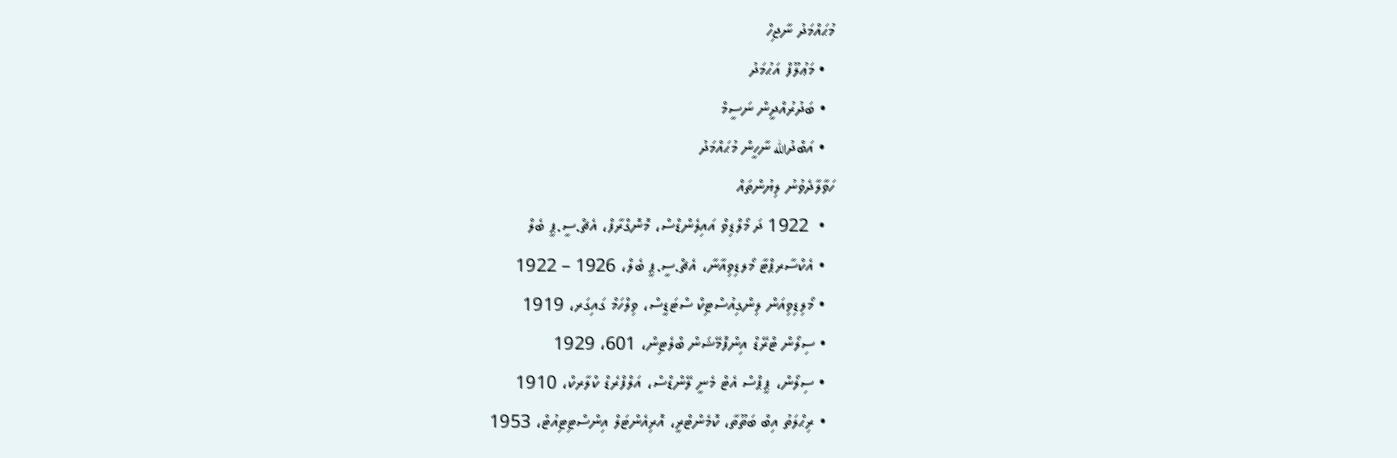މުޙައްމަދު ނާޖިހް
  • މަޢުލޫފް އަޙުމަދު
  • ބަދުރުއްދީން ނަސީމް
  • އަބްދުالله ނާހީން މުޙައްމަދު
ހަވާލާދެވުނު ލިޔުންތައް
  •  1922 ދަ މޯލްޑިވް އައިލެންޑްސް، މޮނޮގްރާފް، އެޗް.ސީ.ޕީ ބެލް
  • އެކްސާރޕްޓާ މޯލޑިވިއާނާ، އެޗް.ސީ.ޕީ ބެލް، 1926 – 1922
  • މޯލިޑިވިއަން ލިންގިއުސްޓިކް ސްޓަޑީސް، ވިލްހަމް ގައިގަރ، 1919
  • ސިލޯން ޓްރޭޑް އިންފޮމޭޝަން ބްލެޓިން، 601، 1929
  • ސިލޯން، ޕީޕްސް އެޓް މެނީ ލޭންޑްސް، އަލްފްރެޑް ކްލާރކް، 1910
  • ރިޙްލަތު އިބް ބަތޫތާ، ކޮމެންޓްރީ، އޮރިއެންޓަލް އިންސްޓިޓިއުޓް، 1953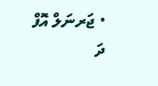• ޖަރނަލް އޮފް ދަ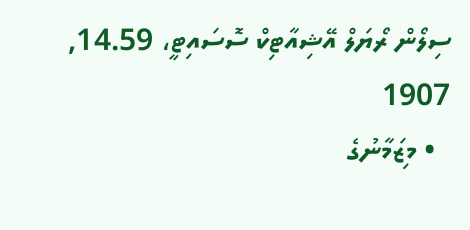ސިލޯން ރޯޔަލް އޭޝިއާޓިކް ސޮސައިޓީ، 14.59, 1907
  • މިޒަމާނުގެ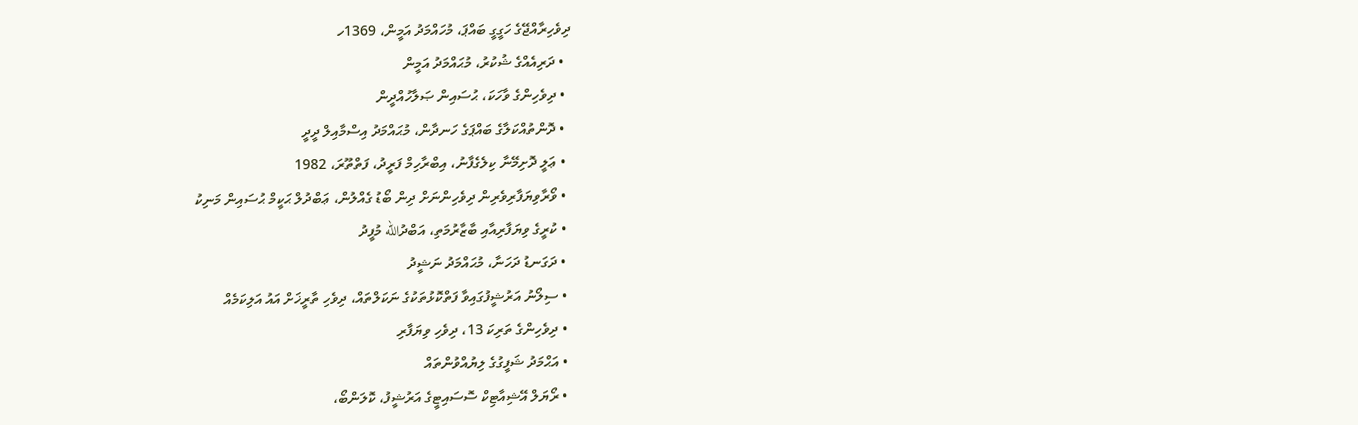ދިވެހިރާއްޖޭގެ ހަގީގީ ބައްޕަ، މުހައްމަދު އަމީން، 1369ހ
  • ދަރިއެއްގެ ޝުކުރު، މުޙައްމަދު އަމީން
  • ދިވެހިންގެ ވާހަކަ، ޙުސައިން ޞަލާހުއްދީން
  • ދޮންތުއްކަލާގެ ބައްޕަގެ ހަނދާން، މުޙައްމަދު އިސްމާއިލް ދީދީ
  • ޢަލީ ދޮށިމޭނާ ކިލެގެފާނު، އިބްރާހިމް ފަރީދު، ފަތްތޫރަ، 1982
  • ވޯރާވިޔަފާރިވެރިން ދިވެހިންނަށް ދިން ބޯޑު ގެއްލުން، ޢަބްދުލް ޙަކީމް ޙުސައިން މަނިކު
  • ކުރީގެ ވިޔަފާރިއާއި ބާޒާރުމަތި، އަބްދުالله މުފީދު
  • ދަގަނޑު ދަހަނާ، މުޙައްމަދު ނަޝީދު
  • ސިލޯނު އަރުޝީފުގައިވާ ފަތްކޮޅުތަކުގެ ނަކަލްތައް، ދިވެހި ތާރީޚަށް އައު އަލިކަމެއް
  • ދިވެހިންގެ ތަރިކަ 13، ދިވެހި ވިޔަފާރި
  • އަޙްމަދު ޝަފީގުގެ ލިޔުއްވުންތައް
  • ރޯޔަލް އޭޝިއާޓިކް ސޮސައިޓީގެ އަރުޝީފު، ކޮލަންބޯ،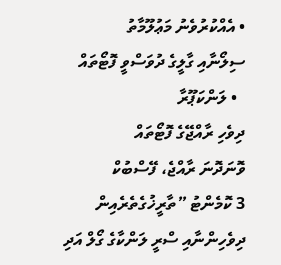• އެއްކުރުވެނު މަޢުލޫމާތު
ސިލޯނާއި ގާލީގެ ދުވަސްވީ ފޮޓޯތައް
  • ލަންކަޕޫރާ
ދިވެހި ރާއްޖޭގެ ފޮޓޯތައް
ވޮނަދޮނަ ރާއްޖެ، ފޭސްބުކް
3 ކޮމެންޓު ”ތާރީޚުގެތެރެއިން ދިވެހިންނާއި ސްރީ ލަންކާގެ ގޯލް އަދި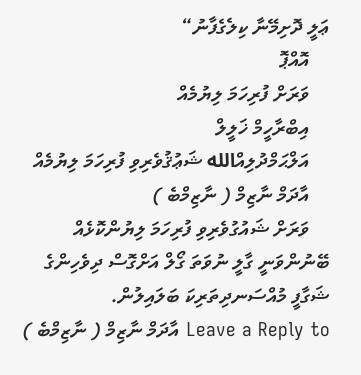ޢަލީ ދޮށިމޭނާ ކިލެގެފާނު“
    އޮއްޕޮ
    ވަރަށް ފުރިހަމަ ލިޔުމެއް
    އިބްރާހީމް ޚަލީލް
    އަލްޙަމްދުލިއްالله ޝަޢުޤުވެރިވި ފުރިހަމަ ލިޔުމެއް
    އާދަމް ނާޒިމް ( ނާޒިމްބެ )
    ވަރަށް ޝައުގުވެރިވި ފުރިހަމަ ލިޔުންކޮޅެއް ބޭނުންވަނީ ގާލީ ނުވަތަ ގޯލް އަށްގޮސް ދިވެހިންގެ ޝަގާފީ މުއްސަނދިތަރިކަ ބަލައިލުން.
Leave a Reply to އާދަމް ނާޒިމް ( ނާޒިމްބެ )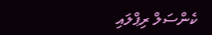ކެންސަލް ރިޕްލައި